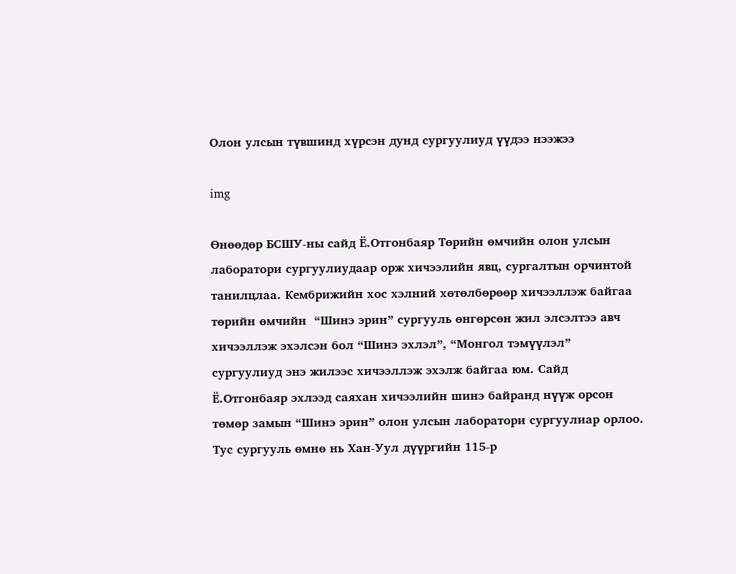Олон улсын түвшинд хүрсэн дунд сургуулиуд үүдээ нээжээ

img

Өнөөдөр БСШУ-ны сайд Ё.Отгонбаяр Төрийн өмчийн олон улсын лаборатори сургуулиудаар орж хичээлийн явц, сургалтын орчинтой танилцлаа. Кембрижийн хос хэлний хөтөлбөрөөр хичээллэж байгаа төрийн өмчийн  “Шинэ эрин” сургууль өнгөрсөн жил элсэлтээ авч хичээллэж эхэлсэн бол “Шинэ эхлэл”, “Монгол тэмүүлэл” сургуулиуд энэ жилээс хичээллэж эхэлж байгаа юм. Сайд Ё.Отгонбаяр эхлээд саяхан хичээлийн шинэ байранд нүүж орсон төмөр замын “Шинэ эрин” олон улсын лаборатори сургуулиар орлоо. Тус сургууль өмнө нь Хан-Уул дүүргийн 115-р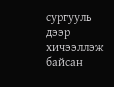сургууль дээр хичээллэж байсан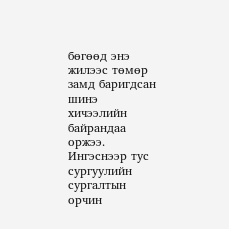бөгөөд энэ жилээс төмөр замд баригдсан шинэ хичээлийн байрандаа оржээ. Ингэснээр тус сургуулийн сургалтын орчин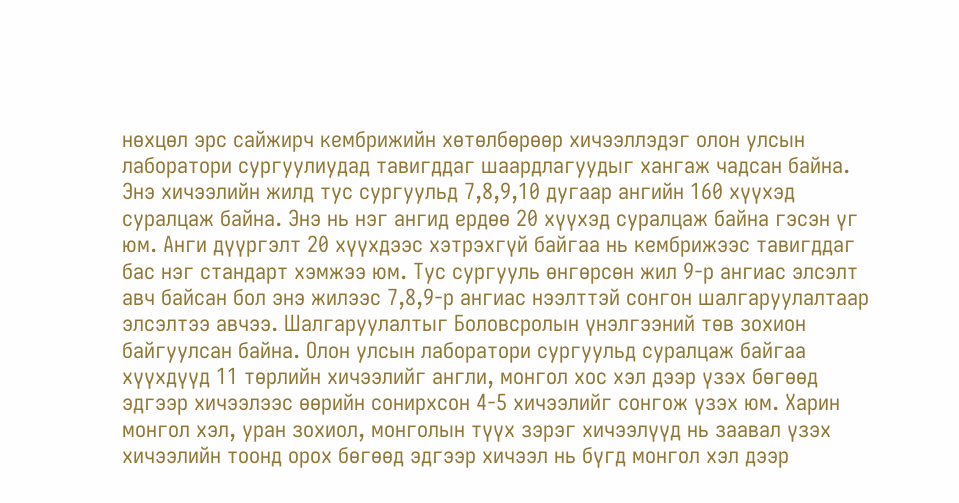нөхцөл эрс сайжирч кембрижийн хөтөлбөрөөр хичээллэдэг олон улсын лаборатори сургуулиудад тавигддаг шаардлагуудыг хангаж чадсан байна. Энэ хичээлийн жилд тус сургуульд 7,8,9,10 дугаар ангийн 160 хүүхэд суралцаж байна. Энэ нь нэг ангид ердөө 20 хүүхэд суралцаж байна гэсэн үг юм. Анги дүүргэлт 20 хүүхдээс хэтрэхгүй байгаа нь кембрижээс тавигддаг бас нэг стандарт хэмжээ юм. Тус сургууль өнгөрсөн жил 9-р ангиас элсэлт авч байсан бол энэ жилээс 7,8,9-р ангиас нээлттэй сонгон шалгаруулалтаар элсэлтээ авчээ. Шалгаруулалтыг Боловсролын үнэлгээний төв зохион байгуулсан байна. Олон улсын лаборатори сургуульд суралцаж байгаа хүүхдүүд 11 төрлийн хичээлийг англи, монгол хос хэл дээр үзэх бөгөөд эдгээр хичээлээс өөрийн сонирхсон 4-5 хичээлийг сонгож үзэх юм. Харин монгол хэл, уран зохиол, монголын түүх зэрэг хичээлүүд нь заавал үзэх хичээлийн тоонд орох бөгөөд эдгээр хичээл нь бүгд монгол хэл дээр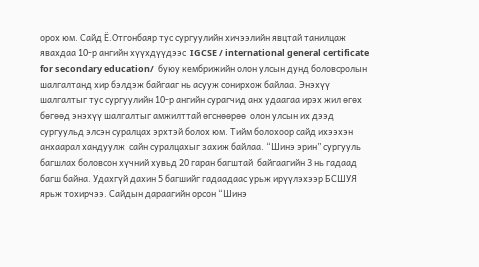орох юм. Сайд Ё.Отгонбаяр тус сургуулийн хичээлийн явцтай танилцаж явахдаа 10-р ангийн хүүхдүүдээс  IGCSE / international general certificate for secondary education/  буюу кембрижийн олон улсын дунд боловсролын шалгалтанд хир бэлдэж байгааг нь асууж сонирхож байлаа. Энэхүү шалгалтыг тус сургуулийн 10-р ангийн сурагчид анх удаагаа ирэх жил өгөх бөгөөд энэхүү шалгалтыг амжилттай өгснөөрөө  олон улсын их дээд сургуульд элсэн суралцах эрхтэй болох юм. Тийм болохоор сайд ихээхэн анхаарал хандуулж  сайн суралцахыг захиж байлаа. “Шинэ эрин” сургууль багшлах боловсон хүчний хувьд 20 гаран багштай  байгаагийн 3 нь гадаад багш байна. Удахгүй дахин 5 багшийг гадаадаас урьж ирүүлэхээр БСШУЯ ярьж тохирчээ. Сайдын дараагийн орсон “Шинэ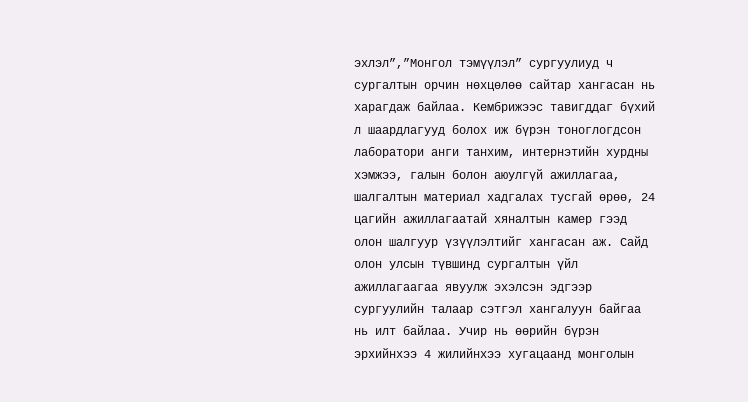эхлэл”,”Монгол тэмүүлэл” сургуулиуд ч сургалтын орчин нөхцөлөө сайтар хангасан нь харагдаж байлаа. Кембрижээс тавигддаг бүхий л шаардлагууд болох иж бүрэн тоноглогдсон лаборатори анги танхим, интернэтийн хурдны хэмжээ, галын болон аюулгүй ажиллагаа, шалгалтын материал хадгалах тусгай өрөө, 24 цагийн ажиллагаатай хяналтын камер гээд олон шалгуур үзүүлэлтийг хангасан аж. Сайд олон улсын түвшинд сургалтын үйл ажиллагаагаа явуулж эхэлсэн эдгээр сургуулийн талаар сэтгэл хангалуун байгаа нь илт байлаа. Учир нь өөрийн бүрэн эрхийнхээ 4 жилийнхээ хугацаанд монголын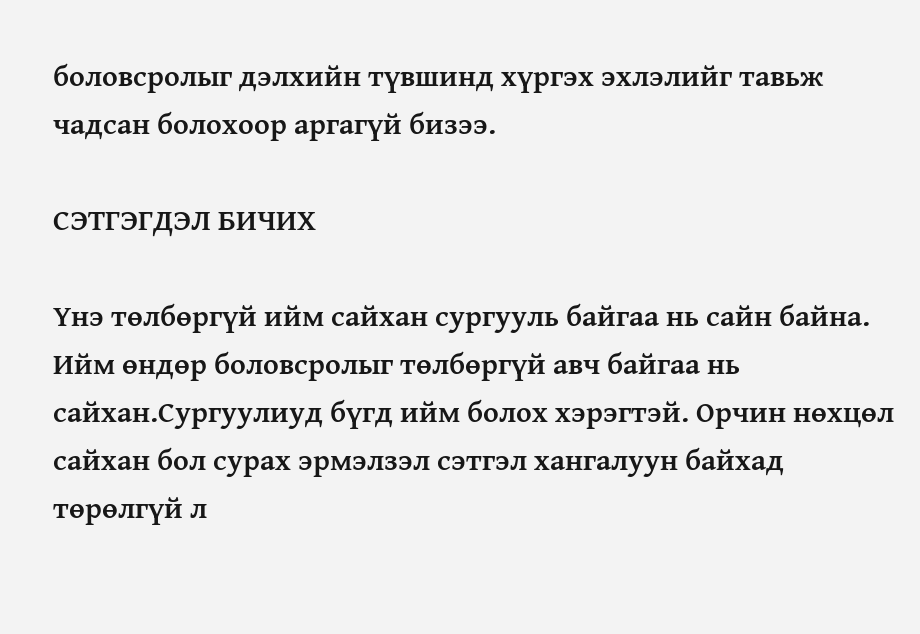боловсролыг дэлхийн түвшинд хүргэх эхлэлийг тавьж чадсан болохоор аргагүй бизээ.

СЭТГЭГДЭЛ БИЧИХ

Үнэ төлбөргүй ийм сайхан сургууль байгаа нь сайн байна. Ийм өндөр боловсролыг төлбөргүй авч байгаа нь сайхан.Сургуулиуд бүгд ийм болох хэрэгтэй. Орчин нөхцөл сайхан бол сурах эрмэлзэл сэтгэл хангалуун байхад төрөлгүй л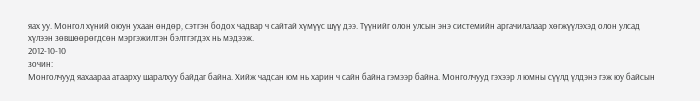яах уу. Монгол хүний оюун ухаан өндөр, сэтгэн бодох чадвар ч сайтай хүмүүс шүү дээ. Түүнийг олон улсын энэ системийн аргачилалаар хөгжүүлэхэд олон улсад хүлээн зөвшөөрөгдсөн мэргэжилтэн бэлтгэгдэх нь мэдээж.
2012-10-10
зочин:
Монголчууд яахаараа атаарху шаралхуу байдаг байна. Хийж чадсан юм нь харин ч сайн байна гэмээр байна. Монголчууд гэхээр л юмны сүүлд үлдэнэ гэж юу байсын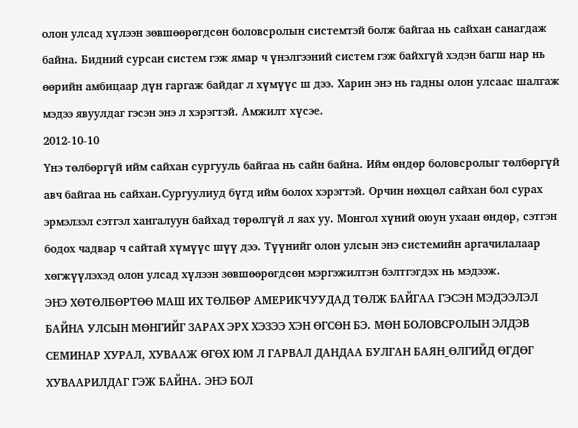олон улсад хүлээн зөвшөөрөгдсөн боловсролын системтэй болж байгаа нь сайхан санагдаж байна. Бидний сурсан систем гэж ямар ч үнэлгээний систем гэж байхгүй хэдэн багш нар нь өөрийн амбицаар дүн гаргаж байдаг л хүмүүс ш дээ. Харин энэ нь гадны олон улсаас шалгаж мэдээ явуулдаг гэсэн энэ л хэрэгтэй. Амжилт хүсэе.
2012-10-10
Үнэ төлбөргүй ийм сайхан сургууль байгаа нь сайн байна. Ийм өндөр боловсролыг төлбөргүй авч байгаа нь сайхан.Сургуулиуд бүгд ийм болох хэрэгтэй. Орчин нөхцөл сайхан бол сурах эрмэлзэл сэтгэл хангалуун байхад төрөлгүй л яах уу. Монгол хүний оюун ухаан өндөр, сэтгэн бодох чадвар ч сайтай хүмүүс шүү дээ. Түүнийг олон улсын энэ системийн аргачилалаар хөгжүүлэхэд олон улсад хүлээн зөвшөөрөгдсөн мэргэжилтэн бэлтгэгдэх нь мэдээж.
ЭНЭ ХӨТӨЛБӨРТӨӨ МАШ ИХ ТӨЛБӨР АМЕРИКЧУУДАД ТӨЛЖ БАЙГАА ГЭСЭН МЭДЭЭЛЭЛ БАЙНА УЛСЫН МӨНГИЙГ ЗАРАХ ЭРХ ХЭЗЭЭ ХЭН ӨГСӨН БЭ. МӨН БОЛОВСРОЛЫН ЭЛДЭВ СЕМИНАР ХУРАЛ, ХУВААЖ ӨГӨХ ЮМ Л ГАРВАЛ ДАНДАА БУЛГАН БАЯН_ӨЛГИЙД ӨГДӨГ ХУВААРИЛДАГ ГЭЖ БАЙНА. ЭНЭ БОЛ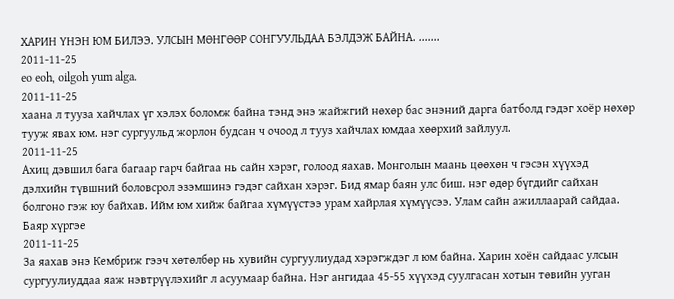ХАРИН ҮНЭН ЮМ БИЛЭЭ. УЛСЫН МӨНГӨӨР СОНГУУЛЬДАА БЭЛДЭЖ БАЙНА. .......
2011-11-25
eo eoh, oilgoh yum alga.
2011-11-25
хаана л тууза хайчлах үг хэлэх боломж байна тэнд энэ жайжгий нөхөр бас энэний дарга батболд гэдэг хоёр нөхөр тууж явах юм. нэг сургуульд жорлон будсан ч очоод л тууз хайчлах юмдаа хөөрхий зайлуул.
2011-11-25
Ахиц дэвшил бага багаар гарч байгаа нь сайн хэрэг, голоод яахав. Монголын маань цөөхөн ч гэсэн хүүхэд дэлхийн түвшний боловсрол эзэмшинэ гэдэг сайхан хэрэг. Бид ямар баян улс биш. нэг өдөр бүгдийг сайхан болгоно гэж юу байхав. Ийм юм хийж байгаа хүмүүстээ урам хайрлая хүмүүсээ. Улам сайн ажиллаарай сайдаа. Баяр хүргэе
2011-11-25
За яахав энэ Кембриж гээч хөтөлбөр нь хувийн сургуулиудад хэрэгждэг л юм байна. Харин хоён сайдаас улсын сургуулиуддаа яаж нэвтрүүлэхийг л асуумаар байна. Нэг ангидаа 45-55 хүүхэд суулгасан хотын төвийн ууган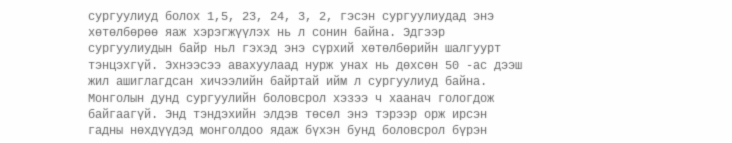сургуулиуд болох 1,5, 23, 24, 3, 2, гэсэн сургуулиудад энэ хөтөлбөрөө яаж хэрэгжүүлэх нь л сонин байна. Эдгээр сургуулиудын байр ньл гэхэд энэ сүрхий хөтөлбөрийн шалгуурт тэнцэхгүй. Эхнээсээ авахуулаад нурж унах нь дөхсөн 50 -ас дээш жил ашиглагдсан хичээлийн байртай ийм л сургуулиуд байна. Монголын дунд сургуулийн боловсрол хэзээ ч хаанач гологдож байгаагүй. Энд тэндэхийн элдэв төсөл энэ тэрээр орж ирсэн гадны нөхдүүдэд монголдоо ядаж бүхэн бунд боловсрол бүрэн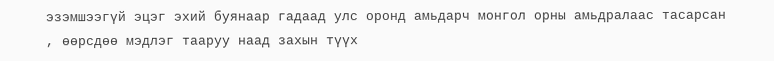эзэмшээгүй эцэг эхий буянаар гадаад улс оронд амьдарч монгол орны амьдралаас тасарсан , өөрсдөө мэдлэг тааруу наад захын түүх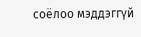соёлоо мэддэггүй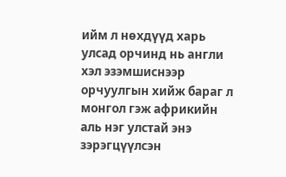ийм л нөхдүүд харь улсад орчинд нь англи хэл эзэмшиснээр орчуулгын хийж бараг л монгол гэж африкийн аль нэг улстай энэ зэрэгцүүлсэн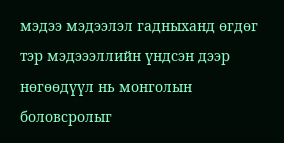мэдээ мэдээлэл гадныханд өгдөг тэр мэдэээллийн үндсэн дээр нөгөөдүүл нь монголын боловсролыг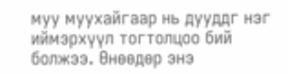муу муухайгаар нь дууддг нэг иймэрхүүл тогтолцоо бий болжээ. Өнөөдөр энэ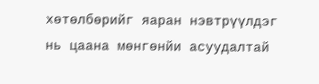хөтөлбөрийг яаран нэвтрүүлдэг нь цаана мөнгөнйи асуудалтай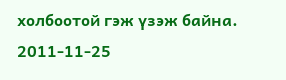холбоотой гэж үзэж байна.
2011-11-25